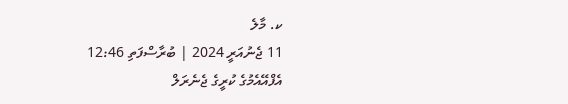ކ. މާލެ
11 ޖެނުއަރީ 2024 | ބުރާސްފަތި 12:46
އެފްއޭއެމުގެ ކުރީގެ ޖެނެރަލް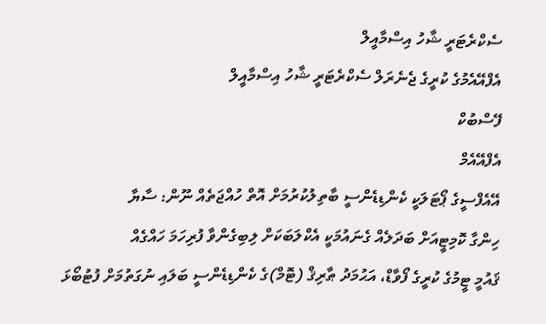ސެކްރެޓަރީ ޝާހު އިސްމާއީލް
އެފްއޭއެމުގެ ކުރީގެ ޖެނެރަލް ސެކްރެޓަރީ ޝާހު އިސްމާއީލް
ފޭސްބުކް
އެފްއޭއެމް
އޭއެފްސީގެ ޕޯޓަލަކީ ކެންޑިޑެންސީ ބާތިލުކުރުމަށް އޮތް ހުއްޖަތެއް ނޫން: ސާޔާ
ހިންގާ ކޮމިޓީއަށް ބަދަލެއް ގެނައުމަކީ އެކްލަބަކަށް ލިބިގެންވާ ފުރިހަމަ ހައްގެއް
ޤައުމީ ޓީމުގެ ކުރީގެ ފޯވާޑް، އަޙުމަދު ޠާރިޤް (ޓޮމް)ގެ ކެންޑިޑެންސީ ބަލައި ނުގަތުމަށް ފުޓުބޯޅަ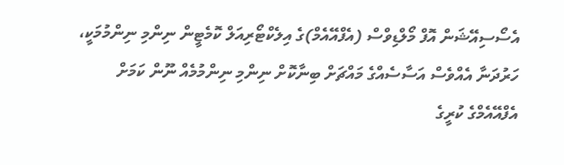އެސޯސިއޭޝަން އޮފް މޯލްޑިވްސް (އެފްއޭއެމް)ގެ އިލެކްޓޯރިއަލް ކޮމެޓީން ނިންމި ނިންމުމަކީ، ހަރުދަނާ އެއްވެސް އަސާސެއްގެ މައްޗަށް ބިނާކޮށް ނިންމި ނިންމުމެއް ނޫން ކަމަށް އެފްއޭއެމްގެ ކުރީގެ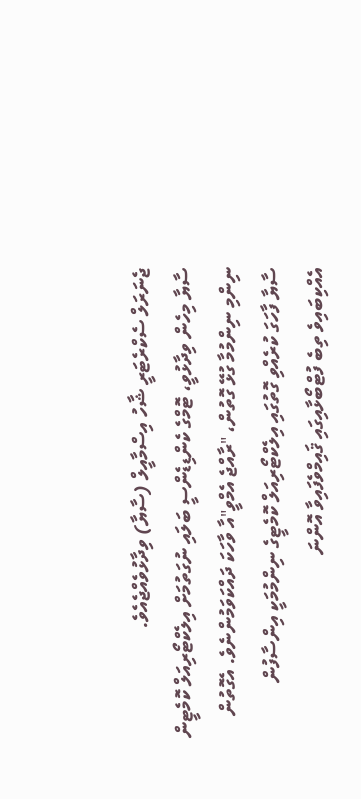ޖެނަރަލް ސެކްރެޓަރީ ޝާހު އިސްމާއީލް (ސާޔާ) ވިދާޅުވެއްޖެއެވެ.
ސާޔާ މިހެން ވިދާޅުވީ، ޓޮމްގެ ކެންޑިޑެންސީ ބަލައި ނުގަތުމަށް އިލެކްޓޯރިއަލް ކޮމެޓީން ނިންމި ނިންމުމާ ގުޅޭ ގޮތުން، "ރާއްޖެ އެމްވީ"އާ ވާހަކަ ދައްކަވަމުންނެވެ. އެގޮތުން ސާޔާ ފާހަގަ ކުރެއްވި ގޮތުގައި އިލެކްޓޯރިއަލް ކޮމެޓީގެ ނިންމުމަކީ އިންސާފުން އެއްކިބައިވެ ތިބެ ފުޓްބޯޅާއިގައި ޤައިމްވެފައިވާ އޮންނަ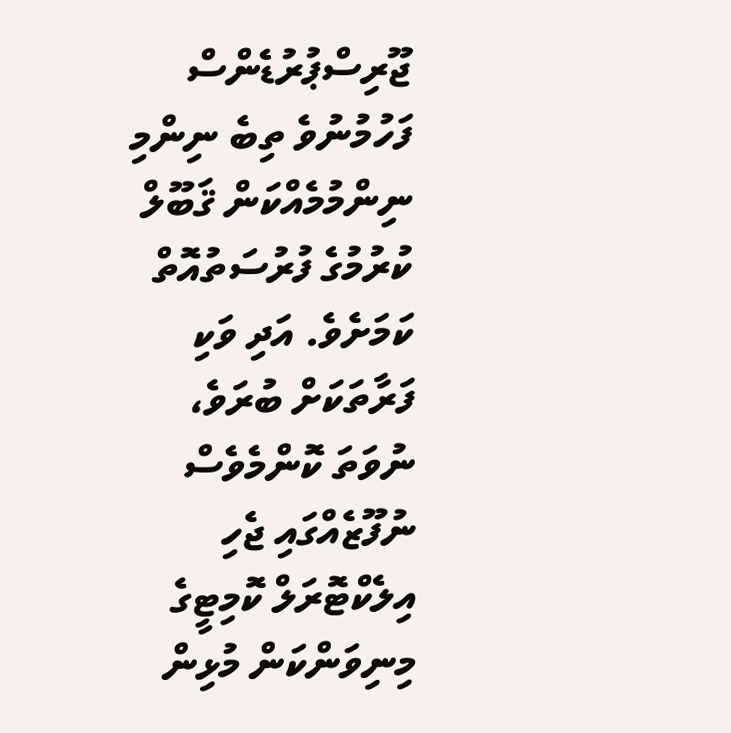ޖޫރިސްޕުރުޑެންސް ފަހުމުނުވެ ތިބެ ނިންމި ނިންމުމެއްކަން ޤަބޫލް ކުރުމުގެ ފުރުސަތުއޮތް ކަމަށެވެ. އަދި ވަކި ފަރާތަކަށް ބުރަވެ، ނުވަތަ ކޮންމެވެސް ނުފޫޒެއްގައި ޖެހި އިލެކްޓޮރަލް ކޮމިޓީގެ މިނިވަންކަން މުޅިން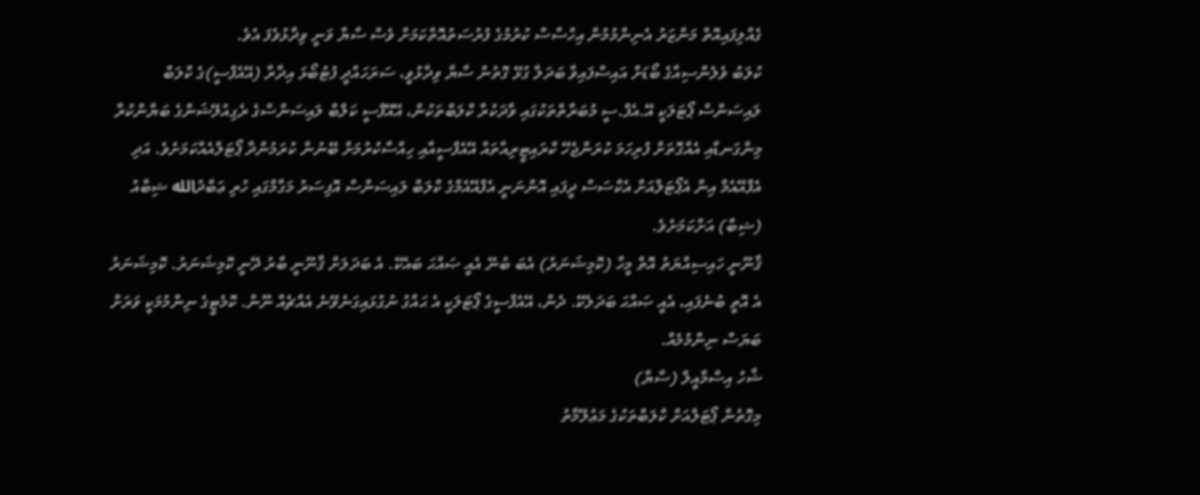ގެއްލިފައިއޮތް މަންޒަރު އެނިންމުމުން އިހްސާސް ކުރުމުގެ ފުރުސަތުއޮތްކަމަށް ވެސް ސާޔާ ވަނީ ވިދާޅުވެފަ އެވެ.
ކުލަބު ވެލެންސިއާގެ ބޯޑަށް އައިސްފައިވާ ބަދަލާ ގުޅޭ ގޮތުން ސާޔާ ވިދާޅުވީ، ސަރަހައްދީ ފުޓުބޯޅަ އިދާރާ (އޭއެފްސީ)ގެ ކްލަބް ލައިސަންސް ޕޯޓަލަކީ އޭ.އެފް.ސީ މުބަރާތްތަކުގައި ވާދަކުރާ ކްލަބްތަކުން، އޭއޭފްސީ ކަލްބް ލައިސަންސްގެ ރެގިއުލޭޝަންގެ ބަޔާންކުރާ މިންގަނޑާއި އެއްގޮތަށް ފުރިހަމަ ކުރަންޖެހޭ ކްރައިޓީރިއާތައް އޭއެފްސީއާއި ހިއްސާކުރުމަށް ބޭނުން ކުރަމުންދާ ޕޯޓަލްއެއްކަމަށެވެ. އަދި އެފްއޭއެމް އިން އެޕޯޓަލްއަށް އެކްސަސް ދީފައި އޮންނަނީ އެފްއޭއެމްގެ ކްލަބް ލައިސަންސް އޮފިސަރު މަގާމްގައި ހުރި ޢަބްދުالله ޝިބާއު (ޝިބާ) އަށްކަމަށެވެ.
ޤާނޫނީ ހައިސިއްޔަތު އޮތް މީހާ (ކޮމިޝަނަރު) އެބަ ބުނޭ އެއީ ޞައްޙަ ބައެކޭ. އެ ބަދަލަށް ޤާނޫނީ ބާރު ދޭނީ ކޮމިޝަނަރު. ކޮމިޝަނަރު އެ އޮތީ ބުނެފައި، އެއީ ޞައްޙަ ބަދަލެކޭ. ދެން، އޭއެފްސީގެ ޕޯޓަލަކީ އެ ޙައްގު ނުގުޅައިގަނެވޭނެ އެއްޗެއް ނޫން. ކޮމެޓީގެ ނިންމުމަކީ ވަރަށް ބަޔަސް ނިންމުމެއް.
ޝާހު އިސްމާއީލް (ސާޔާ)
މިގޮތުން ޕޯޓަލްއަށް ކްލަބްތަކުގެ މަޢުލޫމާތު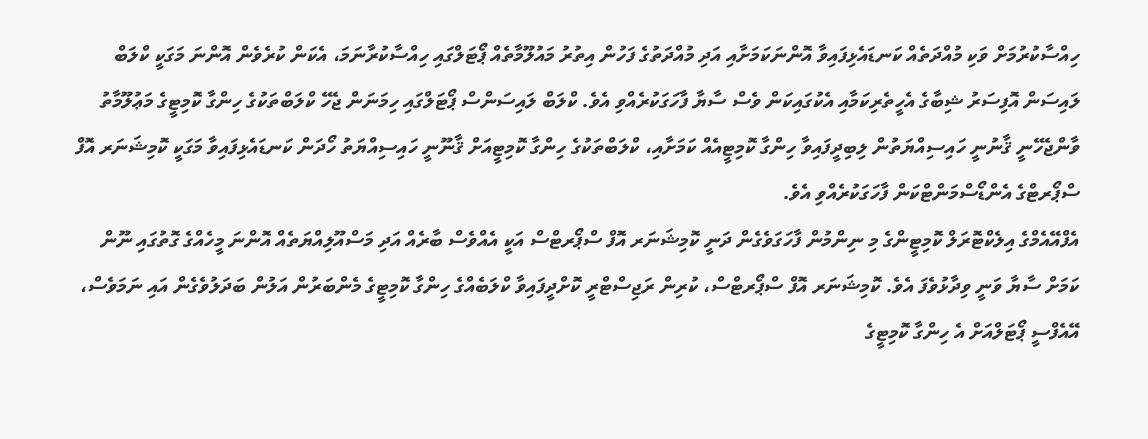ހިއްސާކުރުމަށް ވަކި މުއްދަތެއް ކަނޑައެޅިފައިވާ އޮންނަކަމަށާއި އަދި މުއްދަތުގެ ފަހުން އިތުރު މައުލޫމާތެއް ޕޯޓަލްގައި ހިއްސާކުރާނަމަ، އެކަން ކުރެވެން އޮންނަ މަގަކީ ކްލަބް ލައިސަން އޮފިސަރު ޝިބާގެ އެހީތެރިކަމާއި އެކުގައިކަން ވެސް ސާޔާ ފާހަގަކުރެއްވި އެވެ. ކްލަބް ލައިސަންސް ޕޯޓަލްގައި ހިމަނަން ޖެހޭ ކްލަބްތަކުގެ ހިންގާ ކޮމިޓީގެ މަޢުލޫމާތު ވާންޖެހޭނީ ޤާނުނީ ހައިސިއްޔަތުން ލިބިދީފައިވާ ހިންގާ ކޮމިޓީއެއް ކަމަށާއި، ކްލަބްތަކުގެ ހިންގާ ކޮމިޓީއަށް ޤާނޫނީ ހައިސިއްޔަތު ހޯދަން ކަނޑައެޅިފައިވާ މަގަކީ ކޮމިޝަނަރ އޮފް ސްޕޯރޓްގެ އެންޑޯސްމަންޓްކަން ފާހަގަކުރެއްވި އެވެ.
އެފްއޭއެމްގެ އިލެކްޓޮރަލް ކޮމިޓީންގެ މި ނިންމުން ފާހަގަވެގެން ދަނީ ކޮމިޝަނަރ އޮފް ސްޕޯރޓްސް އަކީ އެއްވެސް ބާރެއް އަދި މަސްއޫލިއްޔަތެއް އޮންނަ މީހެއްގެ ގޮތުގައި ނޫން ކަމަށް ސާޔާ ވަނީ ވިދާޅުވެފަ އެވެ. ކޮމިޝަނަރ އޮފް ސްޕޯރޓްސް، ކުރިން ރަޖިސްޓްރީ ކޮށްދީފައިވާ ކްލަބެއްގެ ހިންގާ ކޮމިޓީގެ މެންބަރުން އަލުން ބަދަލުވެގެން އައި ނަމަވެސް، އޭއެފްސީ ޕޯޓަލްއަށް އެ ހިންގާ ކޮމިޓީގެ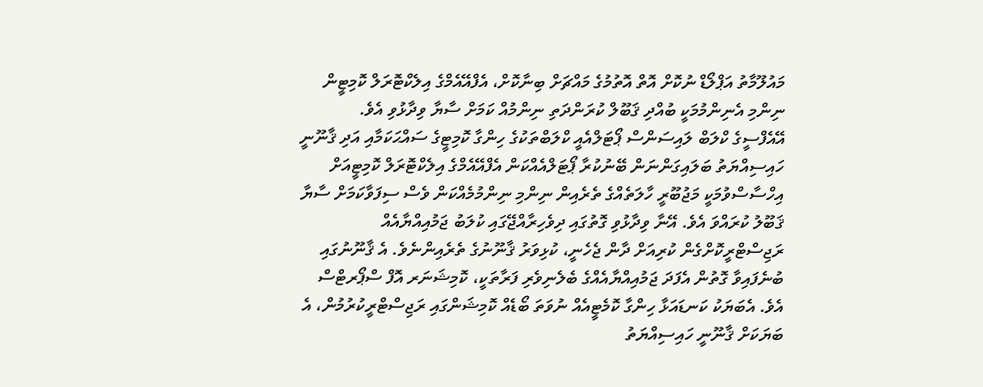މައުލޫމާތު އަޕްލޯޑް ނުކޮށް އޮތް އޮތުމުގެ މައްޗަށް ބިނާކޮށް، އެފްއޭއެމްގެ އިލެކްޓޮރަލް ކޮމިޓީން ނިންމި އެނިންމުމަކީ ބުއްދި ޤަބޫލް ކުރަންދަތި ނިންމުއް ކަމަށް ސާޔާ ވިދާޅުވި އެވެ.
އޭއެފްސީގެ ކްލަބް ލައިސަންސް ޕޯޓަލްއެއީ ކްލަބްތަކުގެ ހިންގާ ކޮމިޓީގެ ސައްޙަކަމާއި އަދި ޤާނޫނީ ހައިސިއްޔަތު ބަލައިގަންނަން ބޭނުކުރާ ޕޯޓަލްއެއްކަން އެފްއޭއެމްގެ އިލެކްޓޮރަލް ކޮމިޓީއަށް އިހްސާސްވުމަކީ މަޖުބޫރީ ހާލަތެއްގެ ތެރެއިން ނިންމި ނިންމުމެއްކަން ވެސް ސިފަވާކަމަށް ސާޔާ ޤަބޫލު ކުރައްވަ އެވެ. އޭނާ ވިދާޅުވި ގޮތުގައި ދިވެހިރާއްޖޭގައި ކުލަބު ޖަމުއިއްޔާއެއް ރަޖިސްޓްރީކޮށްގެން ކުރިއަށް ދާން ޖެހެނީ، ކުޅިވަރު ޤާނޫނުގެ ތެރެއިންނެވެ. އެ ޤާނޫނުގައި ބުނެފައިވާ ގޮތުން އެފަދަ ޖަމުއިއްޔާއެއްގެ ބެލެނިވެރި ފަރާތަކީ، ކޮމިޝަނަރ އޮފް ސްޕޯރޓްސް އެވެ. އެބަޔަކު ކަނޑައަޅާ ހިންގާ ކޮމެޓީއެއް ނުވަތަ ބޯޑެއް ކޮމިޝަންގައި ރަޖިސްޓްރީކުރުމުން، އެ ބަޔަކަށް ޤާނޫނީ ހައިސިއްޔަތު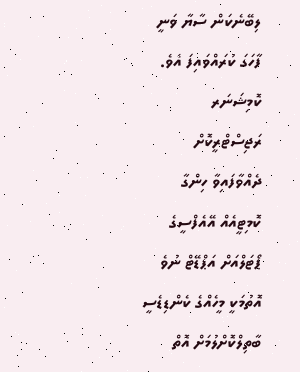ލިބޭނެކަން ސާޔާ ވަނީ ފާހަގަ ކުރައްވައިފަ އެވެ.
ކޮމިޝަނަރ ރަޖިސްޓްރީކޮށް ދެއްވާފައިވާ ހިންގާ ކޮމިޓީއެއް އޭއެފްސީގެ ޕޯޓަލްއަށް އަޕްޑޭޓް ނުވެ އޮތުމަކީ މީހެއްގެ ކެންޑިޑެސީ ބާތިލްކޮށްލުމަށް އޮތް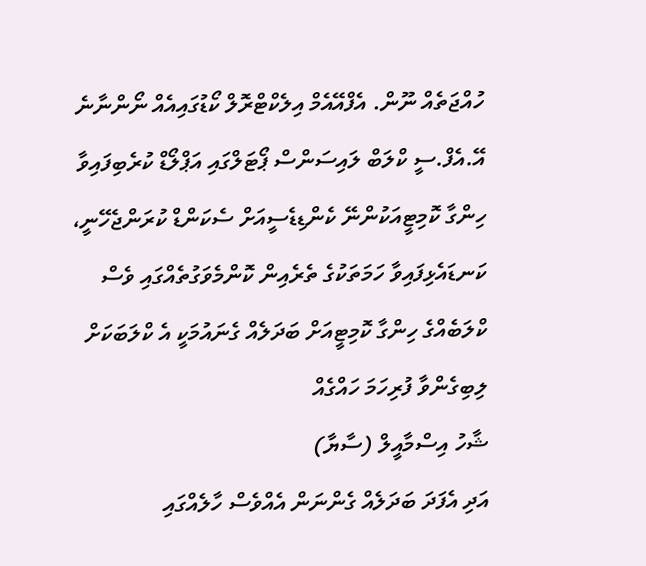ހުއްޖަތެއް ނޫން. އެފްއޭއެމް އިލެކްޓްރޮލް ކޯޑުގައިއެއް ނޯންނާނެ އޭ.އެފް.ސީ ކްލަބް ލައިސަންސް ޕޯޓަލްގައި އަޕްލޯޑް ކުރެބިފައިވާ ހިންގާ ކޮމިޓީއަކުންނޭ ކެންޑިޑެސީއަށް ސެކަންޑް ކުރަންޖެހޭނީ، ކަނޑައެޅިފައިވާ ހަމަތަކުގެ ތެރެއިން ކޮންމެވަގުތެއްގައި ވެސް ކްލަބެއްގެ ހިންގާ ކޮމިޓީއަށް ބަދަލެއް ގެނައުމަކީ އެ ކްލަބަކަށް ލިބިގެންވާ ފުރިހަމަ ހައްގެއް
ޝާހު އިސްމާއީލް (ސާޔާ)
އަދި އެފަދަ ބަދަލެއް ގެންނަން އެއްވެސް ހާލެއްގައި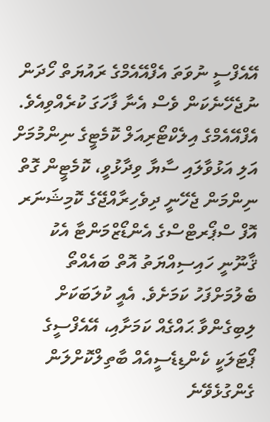އޭއެފްސީ ނުވަތަ އެފްއޭއެމްގެ ރައުޔަތް ހޯދަން ނުޖެހޭނެކަން ވެސް އެނާ ފާހަގަ ކުރެއްވިއެވެ. އެފްއޭއެމްގެ އިލެކްޓޯރިއަލް ކޮމެޓީގެ ނިންމުމަށް އަލި އަޅުވާލައި ސާޔާ ވިދާޅުވީ، ކޮމެޓީން ގޮތް ނިންމަން ޖެހޭނީ ދިވެހިރާއްޖޭގެ ކޮމިޝަނަރ އޮފް ސްޕޯރޓްސްގެ އެންޑޯޒްމަންޓާ އެކު ޤާނޫނީ ހައިސިއްޔަތު އޮތް ބައެއްތޯ ބެލުމަށްފަހު ކަމަށެވެ. އެއީ ކުލަބަކަށް ލިބިގެންވާ ޙައްގެއް ކަމަށާއި، އޭއެފްސީގެ ޕޯޓަލަކީ ކެންޑިޑެސީއެއް ބާތިލްކޮށްލަން ގެންގުޅެވޭނެ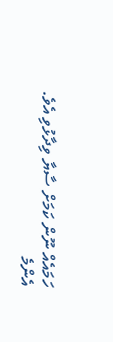ހަމައެއް ނޫން ކަމަށް ސާޔާ ވިދާޅުވި އެވެ.
އެންމެ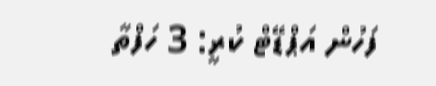ފަހުން އަޕްޑޭޓް ކުރީ: 3 ހަފްތާ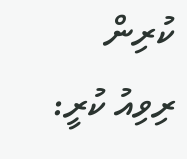ކުރިން
ރިވިއު ކުރީ: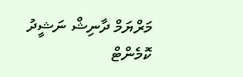މަރްޔަމް ދާނިޝް ނަޝީދު
ކޮމެންޓް